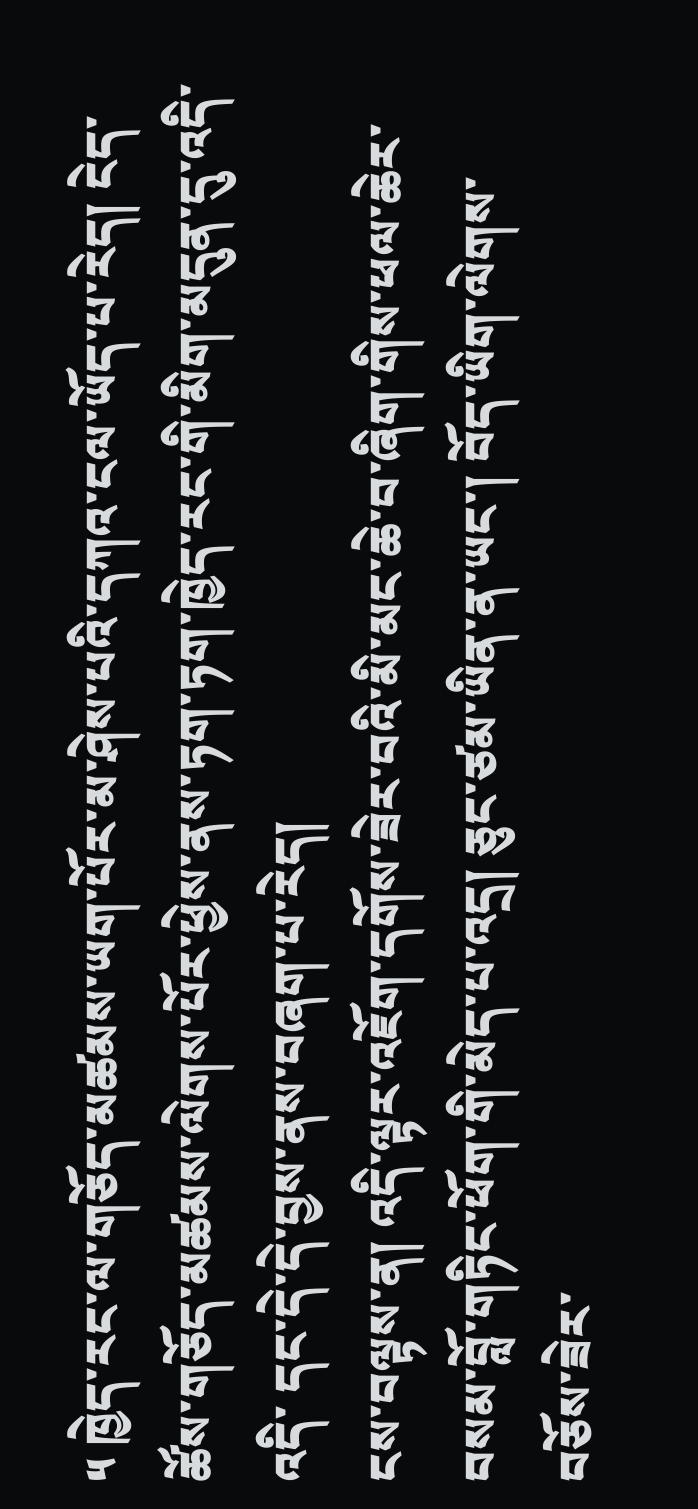༥ ཁྱེད་རང་ལ་གཅོད་མཚམས་ཡག་པོར་མ་ཤེས་པའི་དཀའ་ངལ་ཡོད་པ་རེད། ངེད་ཚོས་གཅོད་མཚམས་ལེགས་པོར་ཕྱེས་ནས་ཏག་ཏག་ཁྱེད་རང་གི་མིག་མདུན་དུ་འདི་འདི་ དང་དེ་དེ་བྱས་ནས་བཞག་པ་རེད།
ངས་བལྟས་ན། འདི་ལྟར་འཇོག་དགོས་ཟེར་བའི་མི་མང་ཆེ་བ་ཞིག་གིས་ཕལ་ཆེར་བསམ་བློ་གཏིང་ཕོག་གི་མེད་པ་འདྲ། ཅུང་ཙམ་ཡིན་ན་ཡང་། བོད་ཡིག་ལེགས་བཅོས་ཟེར་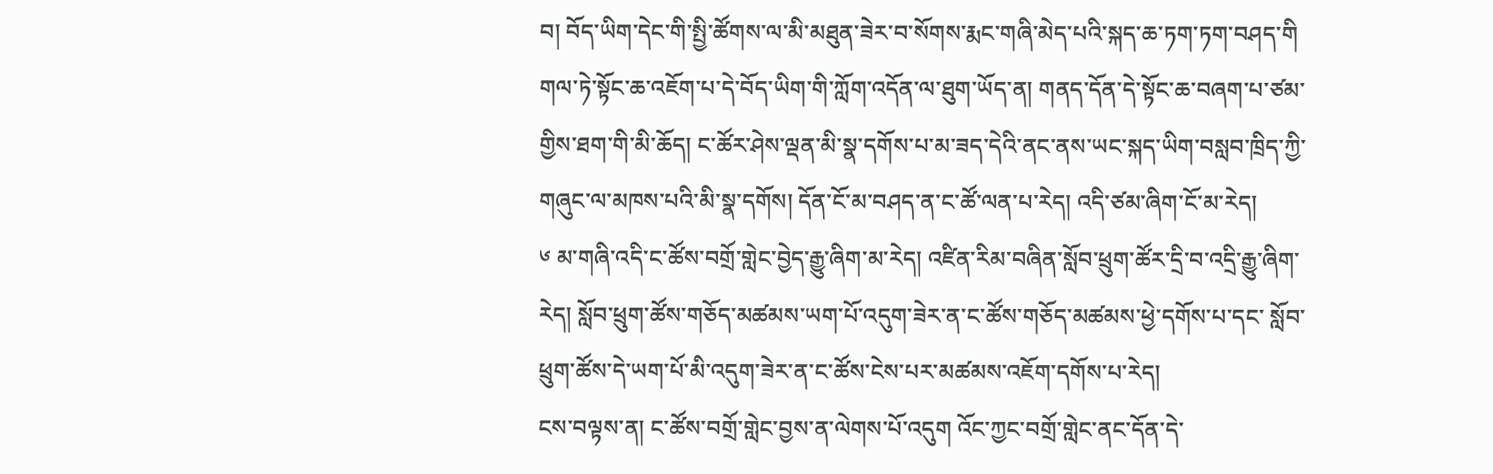བ། བོད་ཡིག་དེང་གི་སྤྱི་ཚོགས་ལ་མི་མཐུན་ཟེར་བ་སོགས་རྨང་གཞི་མེད་པའི་སྐད་ཆ་ཏག་ཏག་བཤད་གི གལ་ཏེ་སྟོང་ཆ་འཇོག་པ་དེ་བོད་ཡིག་གི་ཀློག་འདོན་ལ་ཐུག་ཡོད་ན། གནད་དོན་དེ་སྟོང་ཆ་བཞག་པ་ཙམ་གྱིས་ཐག་གི་མི་ཆོད། ང་ཚོར་ཤེས་ལྡན་མི་སྣ་དགོས་པ་མ་ཟད་དེའི་ནང་ནས་ཡང་སྐད་ཡིག་བསླབ་ཁྲིད་ཀྱི་གཞུང་ལ་མཁས་པའི་མི་སྣ་དགོས། དོན་ངོ་མ་བཤད་ན་ང་ཚོ་ལན་པ་རེད། འདི་ཙམ་ཞིག་ངོ་མ་རེད།
༦ མ་གཞི་འདི་ང་ཚོས་བགྲོ་གླེང་བྱེད་རྒྱུ་ཞིག་མ་རེད། འཛིན་རིམ་བཞིན་སློབ་ཕྲུག་ཚོར་དྲི་བ་འདྲི་རྒྱུ་ཞིག་རེད། སློབ་ཕྲུག་ཚོས་གཅོད་མཚམས་ཡག་པོ་འདུག་ཟེར་ན་ང་ཚོས་གཅོད་མཚམས་ཕྱེ་དགོས་པ་དང་ སློབ་ཕྲུག་ཚོས་དེ་ཡག་པོ་མི་འདུག་ཟེར་ན་ང་ཚོས་ངེས་པར་མཚམས་འཇོག་དགོས་པ་རེད།
ངས་བལྟས་ན། ང་ཚོས་བགྲོ་གླེང་བྱས་ན་ལེགས་པོ་འདུག འོང་ཀྱང་བགྲོ་གླེང་ནང་དོན་དེ་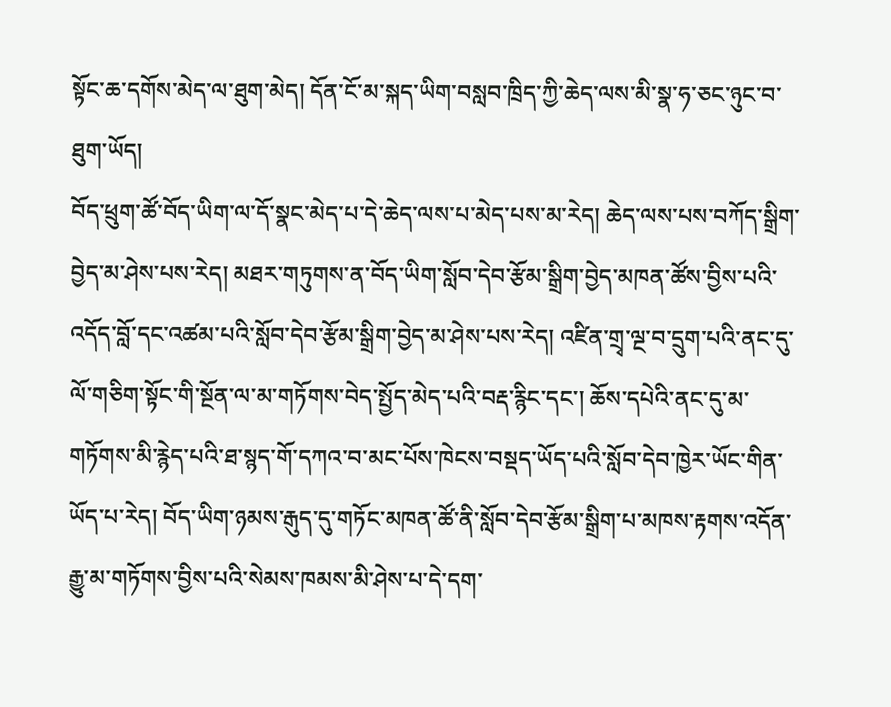སྟོང་ཆ་དགོས་མེད་ལ་ཐུག་མེད། དོན་ངོ་མ་སྐད་ཡིག་བསླབ་ཁྲིད་ཀྱི་ཆེད་ལས་མི་སྣ་ཧ་ཅང་ཉུང་བ་ཐུག་ཡོད།
བོད་ཕྲུག་ཚོ་བོད་ཡིག་ལ་དོ་སྣང་མེད་པ་དེ་ཆེད་ལས་པ་མེད་པས་མ་རེད། ཆེད་ལས་པས་བཀོད་སྒྲིག་བྱེད་མ་ཤེས་པས་རེད། མཐར་གཏུགས་ན་བོད་ཡིག་སློབ་དེབ་རྩོམ་སྒྲིག་བྱེད་མཁན་ཚོས་བྱིས་པའི་འདོད་བློ་དང་འཚམ་པའི་སློབ་དེབ་རྩོམ་སྒྲིག་བྱེད་མ་ཤེས་པས་རེད། འཛིན་གྲྭ་ལྔ་བ་དྲུག་པའི་ནང་དུ་ལོ་གཅིག་སྟོང་གི་སྔོན་ལ་མ་གཏོགས་བེད་སྤྱོད་མེད་པའི་བརྡ་རྙིང་དང་། ཆོས་དཔེའི་ནང་དུ་མ་གཏོགས་མི་རྙེད་པའི་ཐ་སྙད་གོ་དཀའ་བ་མང་པོས་ཁེངས་བསྡད་ཡོད་པའི་སློབ་དེབ་ཁྱེར་ཡོང་གིན་ཡོད་པ་རེད། བོད་ཡིག་ཉམས་རྒུད་དུ་གཏོང་མཁན་ཚོ་ནི་སློབ་དེབ་རྩོམ་སྒྲིག་པ་མཁས་རྟགས་འདོན་རྒྱུ་མ་གཏོགས་བྱིས་པའི་སེམས་ཁམས་མི་ཤེས་པ་དེ་དག་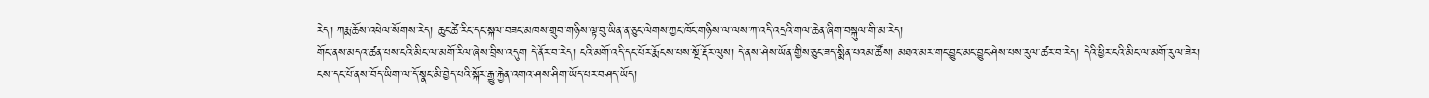རེད། ཀརྨ་ཆོས་འཕེལ་སོགས་རེད། ཆུང་ཚེ་རིང་དང་སྐལ་བཟང་མཁས་གྲུབ་གཉིས་ལྟ་བུ་ཡིན་ན་ཅུང་ལེགས་ཀྱང་ཁོང་གཉིས་ལ་ལས་ཀ་འདི་འདྲའི་གལ་ཆེན་ཞིག་བསྐུལ་གི་མ་རེད།
གོང་ནས་མདའ་ཚན་པས་ངའི་མིང་ལ་མགོ་རིལ་ཞེས་བྲིས་འདུག དེ་ནོར་བ་རེད། ངའི་མགོ་འདི་དང་པོར་རྨོངས་པས་སྔོ་རྡོར་ལུས། དེ་ནས་ཤེས་ཡོན་གྱིས་ཅུང་ཟད་སྨིན་པའམ་ཚོས། མཐའ་མར་གང་བྱུང་མང་བྱུང་ཤེས་པས་རུལ་ཚར་བ་རེད། དེའི་ཕྱིར་ངའི་མིང་ལ་མགོ་རུལ་ཟེར།
ངས་དང་པོ་ནས་བོད་ཡིག་ལ་དོ་སྣང་མི་བྱེད་པའི་སྐོར་རྒྱུ་རྐྱེན་འགའ་ཤས་ཤིག་ཡོད་པར་བཤད་ཡོད།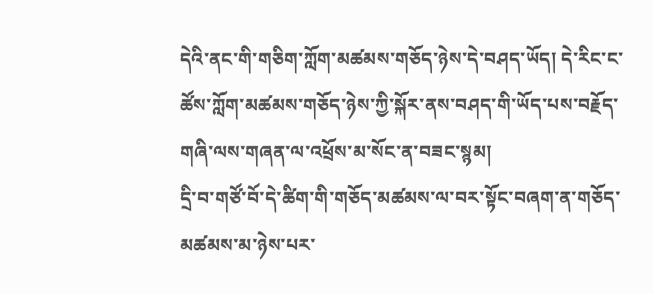དེའི་ནང་གི་གཅིག་ཀློག་མཚམས་གཅོད་ཉེས་དེ་བཤད་ཡོད། དེ་རིང་ང་ཚོས་ཀློག་མཚམས་གཅོད་ཉེས་ཀྱི་སྐོར་ནས་བཤད་གི་ཡོད་པས་བརྗོད་གཞི་ལས་གཞན་ལ་འཕྲོས་མ་སོང་ན་བཟང་སྙམ།
དྲི་བ་གཙོ་བོ་དེ་ཚིག་གི་གཅོད་མཚམས་ལ་བར་སྟོང་བཞག་ན་གཅོད་མཚམས་མ་ཉེས་པར་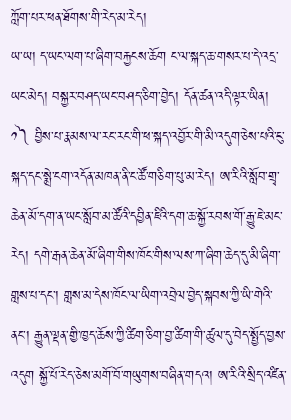ཀློག་པར་ཕན་ཐོགས་གི་རེད་མ་རེད།
ཡ་ཡ། ད་ཡང་ལག་པ་ཞིག་བརྐྱངས་ཆོག ང་ལ་སྐད་ཆ་གསར་པ་དེ་འདྲ་ཡང་མེད། བསྐྱར་བཤད་ཡང་བཤད་ཅིག་བྱེད། དོན་ཚན་འདི་ལྟར་ཡིན།
༡༽ བྱིས་པ་རྣམས་ལ་རང་རང་གི་ཕ་སྐད་འབྱོར་གི་མི་འདུག་ཅེས་པའི་ངུ་སྐད་དང་སྨྲེ་ངག་འདོན་མཁན་ནི་ང་ཚོ་གཅིག་པུ་མ་རེད། ཨ་རིའི་སློབ་གྲྭ་ཆེན་མོ་དག་ན་ཡང་སློབ་མ་ཚོའི་དབྱིན་ཇིའི་དག་ཆ་སྐྱོ་རབས་གོ་རྒྱུ་ཇེ་མང་རེད། དགེ་རྒན་ཆེན་མོ་ཞིག་གིས་ཁོང་གིས་ལས་ཀ་ཞིག་ཆེད་དུ་མི་ཞིག་གླས་པ་དང་། གླས་མ་དེས་ཁོང་ལ་ཡིག་འབྲེལ་བྱེད་སྐབས་ཀྱི་ཡི་གེའི་ནང་། རྒྱུན་ལྡན་གྱི་ཁྱད་ཆོས་ཀྱི་ཚིག་ཅིག་བྱ་ཚིག་གི་ཚུལ་དུ་བེད་སྤྱོད་བྱས་འདུག སྐྱོ་པོ་རེད་ཅེས་མགོ་བོ་གཡུགས་བཞིན་གདའ། ཨ་རིའི་སྲིད་འཛིན་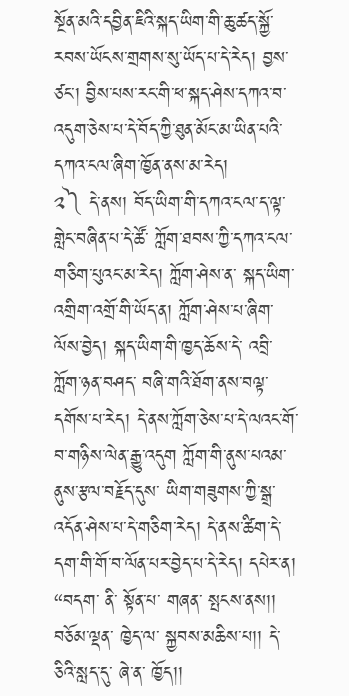སྔོན་མའི་དབྱིན་ཇིའི་སྐད་ཡིག་གི་ཆུ་ཚད་སྐྱོ་རབས་ཡོངས་གྲགས་སུ་ཡོད་པ་དེ་རེད། བྱས་ཙང་། བྱིས་པས་རང་གི་ཕ་སྐད་ཤེས་དཀའ་བ་འདུག་ཅེས་པ་དེ་བོད་ཀྱི་ཐུན་མོང་མ་ཡིན་པའི་དཀའ་ངལ་ཞིག་ཁྱོན་ནས་མ་རེད།
༢༽ དེ་ནས། བོད་ཡིག་གི་དཀའ་ངལ་ད་ལྟ་གླེང་བཞིན་པ་དེ་ཚོ་ ཀློག་ཐབས་ཀྱི་དཀའ་ངལ་གཅིག་པུའང་མ་རེད། ཀློག་ཤེས་ན་ སྐད་ཡིག་འགྲིག་འགྲོ་གི་ཡོད་ན། ཀློག་ཤེས་པ་ཞིག་ལོས་བྱེད། སྐད་ཡིག་གི་ཁྱད་ཆོས་དེ་ འབྲི་ཀློག་ཉན་བཤད་ བཞི་གའི་ཐོག་ནས་བལྟ་དགོས་པ་རེད། དེ་ནས་ཀློག་ཅེས་པ་དེ་ལའང་གོ་བ་གཉིས་ལེན་རྒྱུ་འདུག ཀློག་གི་ནུས་པའམ་ནུས་རྩལ་བརྗོད་དུས་ ཡིག་གཟུགས་ཀྱི་སྒྲ་འདོན་ཤེས་པ་དེ་གཅིག་རེད། དེ་ནས་ཚིག་དེ་དག་གི་གོ་བ་ལོན་པར་བྱེད་པ་དེ་རེད། དཔེར་ན། “བདག་ ནི་ སྟོན་པ་ གཞན་ སྤངས་ནས།། བཅོམ་ལྡན་ ཁྱེད་ལ་ སྐྱབས་མཆིས་པ།། དེ་ ཅིའི་སླད་དུ་ ཞེ་ན་ ཁྱོད།།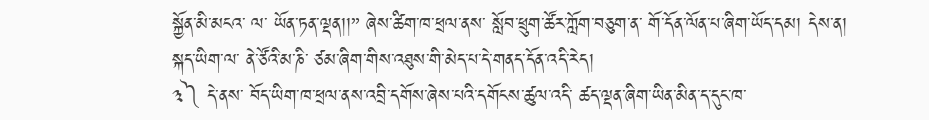སྐྱོན་མི་མངའ་ ལ་ ཡོན་ཏན་ལྡན།།” ཞེས་ཚིག་ཁ་ཕྲལ་ནས་ སློབ་ཕྲུག་ཚོར་ཀློག་བཅུག་ན་ གོ་དོན་ལོན་པ་ཞིག་ཡོད་དམ། དེས་ན། སྐད་ཡིག་ལ་ ནེ་ཙོའི་མ་ཎི་ ཙམ་ཞིག་གིས་འཐུས་གི་མེད་པ་དེ་གནད་དོན་འདི་རེད།
༣༽ དེ་ནས་ བོད་ཡིག་ཁ་ཕྲལ་ནས་འབྲི་དགོས་ཞེས་པའི་དགོངས་ཚུལ་འདི་ ཚད་ལྡན་ཞིག་ཡིན་མིན་ད་དུང་ཁ་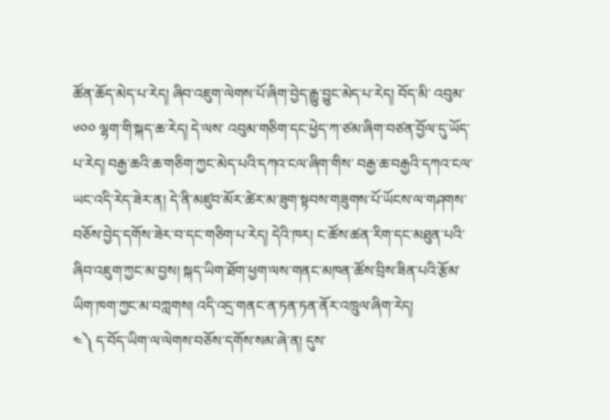ཚོན་ཆོད་མེད་པ་རེད། ཞིབ་འཇུག་ལེགས་པོ་ཞིག་བྱེད་རྒྱུ་བྱུང་མེད་པ་རེད། བོད་མི་ འབུམ་ ༦༠༠ ལྷག་གི་སྐད་ཆ་རེད། དེ་ལས་ འབུམ་གཅིག་དང་ཕྱེད་ཀ་ཙམ་ཞིག་བཙན་བྱོལ་དུ་ཡོད་པ་རེད། བརྒྱ་ཆའི་ཆ་གཅིག་ཀྱང་མེད་པའི་དཀའ་ངལ་ཞིག་གིས་ བརྒྱ་ཆ་བརྒྱའི་དཀའ་ངལ་ཡང་འདི་རེད་ཟེར་ན། དེ་ནི་མཛུབ་མོར་ཚེར་མ་ཟུག་སྟབས་གཟུགས་པོ་ཡོངས་ལ་གཤགས་བཅོས་བྱེད་དགོས་ཟེར་བ་དང་གཅིག་པ་རེད། དེའི་ཁར། ང་ཚོས་ཚན་རིག་དང་མཐུན་པའི་ཞིབ་འཇུག་ཀྱང་མ་བྱས། སྐད་ཡིག་ཐོག་ཕྱག་ལས་གནང་མཁན་ཚོས་བྲིས་ཟིན་པའི་རྩོམ་ཡིག་ཁག་ཀྱང་མ་བཀླགས། འདི་འདྲ་གནང་ན་ཏན་ཏན་ནོར་འཁྲུལ་ཞིག་རེད།
༤༽ ད་བོད་ཡིག་ལ་ལེགས་བཅོས་དགོས་སམ་ཞེ་ན། དུས་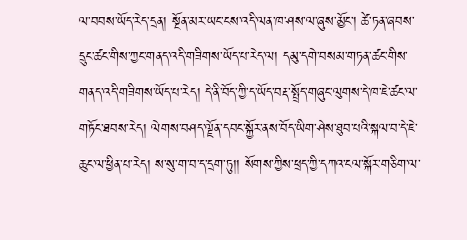ལ་བབས་ཡོད་རེད་དྲན། སྔོན་མར་ཡང་ངས་འདི་ལན་ཁ་ཤས་ལ་ཞུས་མྱོང་། ཚེ་ཏན་ཞབས་དྲུང་ཚང་གིས་ཀྱང་གནད་འདི་གཟིགས་ཡོད་པ་རེད་ལ། དམུ་དགེ་བསམ་གཏན་ཚང་གིས་གནད་འདི་གཟིགས་ཡོད་པ་རེད། དེ་ནི་བོད་ཀྱི་ད་ཡོད་བརྡ་སྤྲོད་གཞུང་ལུགས་དེ་ཁ་ཇེ་ཚང་ལ་གཏོང་ཐབས་རེད། ལེགས་བཤད་ལྗོན་དབང་སྐྱོར་ནས་བོད་ཡིག་ཤེས་ཐུབ་པའི་སྐལ་བ་དེ་ཇེ་ཆུང་ལ་ཕྱིན་པ་རེད། ས་སུ་ག་བ་ད་དྲག་ཏུ།། སོགས་ཀྱིས་ཕྲད་ཀྱི་དཀའ་ངལ་སྐོར་གཅིག་ལ་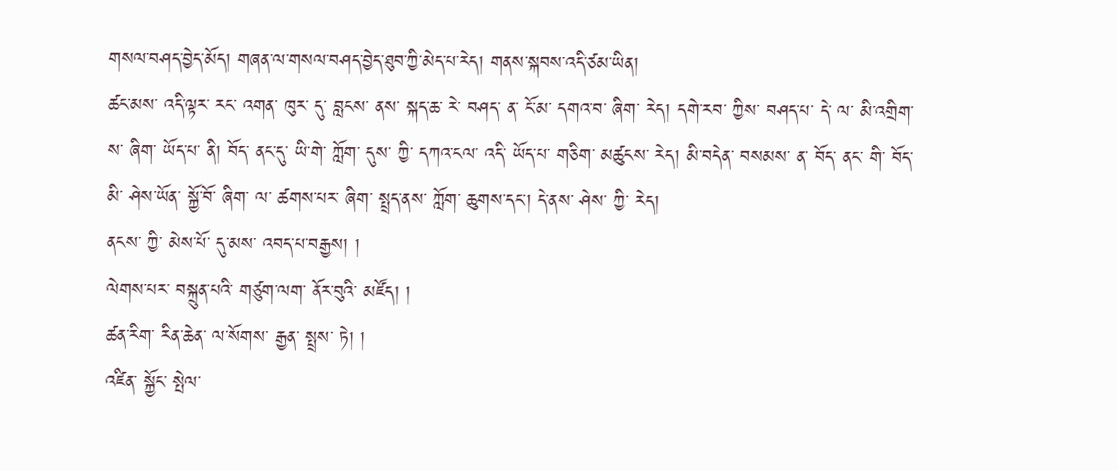གསལ་བཤད་བྱེད་མོད། གཞན་ལ་གསལ་བཤད་བྱེད་ཐུབ་ཀྱི་མེད་པ་རེད། གནས་སྐབས་འདི་ཙམ་ཡིན།
ཚང་མས་ འདི་ལྟར་ རང་ འགན་ ཁུར་ དུ་ བླངས་ ནས་ སྐད་ཆ་ རེ་ བཤད་ ན་ ངོ་མ་ དགའ་བ་ ཞིག་ རེད། དགེ་རབ་ ཀྱིས་ བཤད་པ་ དེ་ ལ་ མི་འགྲིག་ ས་ ཞིག་ ཡོད་པ་ ནི། བོད་ ནང་དུ་ ཡི་གེ་ ཀློག་ དུས་ ཀྱི་ དཀའ་ངལ་ འདི་ ཡོད་པ་ གཅིག་ མཚུངས་ རེད། མི་བདེན་ བསམས་ ན་ བོད་ ནང་ གི་ བོད་ མི་ ཤེས་ཡོན་ སྐྱོ་བོ་ ཞིག་ ལ་ ཚགས་པར་ ཞིག་ སྤྲད་ནས་ ཀློག་ ཆུགས་དང་། དེ་ནས་ ཤེས་ ཀྱི་ རེད།
ནངས་ ཀྱི་ མེས་པོ་ དུ་མས་ འབད་པ་བརྒྱས། །
ལེགས་པར་ བསྐྲུན་པའི་ གཙུག་ལག་ ནོར་བུའི་ མཛོད། །
ཚན་རིག་ རིན་ཆེན་ ལ་སོགས་ རྒྱན་ སྤྲས་ ཏེ། །
འཛིན་ སྐྱོང་ སྤེལ་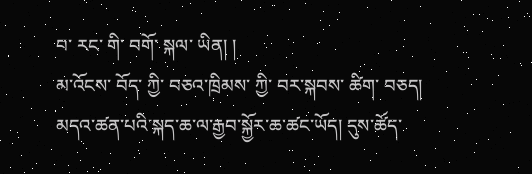བ་ རང་ གི་ བགོ་ སྐལ་ ཡིན། །
མ་འོངས་ བོད་ ཀྱི་ བཅའ་ཁྲིམས་ ཀྱི་ བར་སྐབས་ ཚིག་ བཅད།
མདའ་ཚན་པའི་སྐད་ཆ་ལ་རྒྱབ་སྐྱོར་ཆ་ཚང་ཡོད། དུས་ཚོད་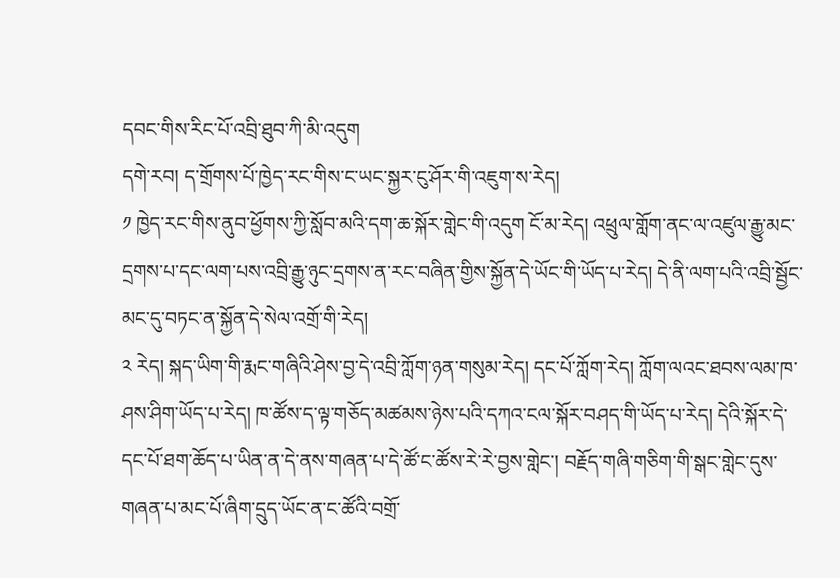དབང་གིས་རིང་པོ་འབྲི་ཐུབ་ཀི་མི་འདུག
དགེ་རབ། ད་གྲོགས་པོ་ཁྱེད་རང་གིས་ང་ཡང་སྐྱར་ངུ་ཤོར་གི་འཇུག་ས་རེད།
༡ ཁྱེད་རང་གིས་ནུབ་ཕྱོགས་ཀྱི་སློབ་མའི་དག་ཆ་སྐོར་གླེང་གི་འདུག ངོ་མ་རེད། འཕྲུལ་གློག་ནང་ལ་འཛུལ་རྒྱུ་མང་དྲགས་པ་དང་ལག་པས་འབྲི་རྒྱུ་ཉུང་དྲགས་ན་རང་བཞིན་གྱིས་སྐྱོན་དེ་ཡོང་གི་ཡོད་པ་རེད། དེ་ནི་ལག་པའི་འབྲི་སྦྱོང་མང་དུ་བཏང་ན་སྐྱོན་དེ་སེལ་འགྲོ་གི་རེད།
༢ རེད། སྐད་ཡིག་གི་རྨང་གཞིའི་ཤེས་བྱ་དེ་འབྲི་ཀློག་ཉན་གསུམ་རེད། དང་པོ་ཀློག་རེད། ཀློག་ལའང་ཐབས་ལམ་ཁ་ཤས་ཤིག་ཡོད་པ་རེད། ཁ་ཚོས་ད་ལྟ་གཅོད་མཚམས་ཉེས་པའི་དཀའ་ངལ་སྐོར་བཤད་གི་ཡོད་པ་རེད། དེའི་སྐོར་དེ་དང་པོ་ཐག་ཆོད་པ་ཡིན་ན་དེ་ནས་གཞན་པ་དེ་ཚོ་ང་ཚོས་རེ་རེ་བྱས་གླེང་། བརྗོད་གཞི་གཅིག་གི་སྒང་གླེང་དུས་གཞན་པ་མང་པོ་ཞིག་དྲུད་ཡོང་ན་ང་ཚོའི་བགྲོ་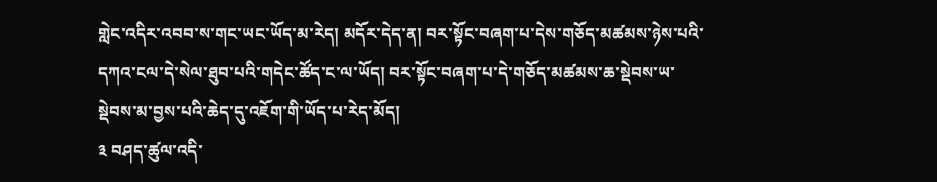གླེང་འདིར་འབབ་ས་གང་ཡང་ཡོད་མ་རེད། མདོར་དེད་ན། བར་སྟོང་བཞག་པ་དེས་གཅོད་མཚམས་ཉེས་པའི་དཀའ་ངལ་དེ་སེལ་ཐུབ་པའི་གདེང་ཚོད་ང་ལ་ཡོད། བར་སྟོང་བཞག་པ་དེ་གཅོད་མཚམས་ཆ་སྡེབས་ཡ་སྡེབས་མ་བྱས་པའི་ཆེད་དུ་འཇོག་གི་ཡོད་པ་རེད་མོད།
༣ བཤད་ཚུལ་འདི་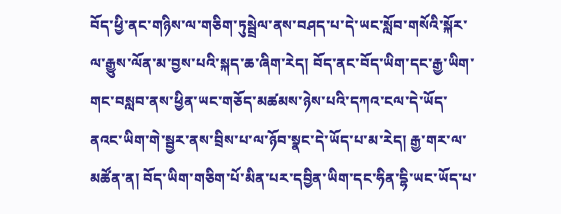བོད་ཕྱི་ནང་གཉིས་ལ་གཅིག་ཏུསྦྲེལ་ནས་བཤད་པ་དེ་ཡང་སློབ་གསོའི་སྐོར་ལ་རྒྱུས་ལོན་མ་བྱས་པའི་སྐད་ཆ་ཞིག་རེད། བོད་ནང་བོད་ཡིག་དང་རྒྱ་ཡིག་གང་བསླབ་ནས་ཕྱིན་ཡང་གཅོད་མཚམས་ཉེས་པའི་དཀའ་ངལ་དེ་ཡོད་ནའང་ཡིག་གེ་སྦྱར་ནས་བྲིས་པ་ལ་ཉོབ་སྣང་དེ་ཡོད་པ་མ་རེད། རྒྱ་གར་ལ་མཚོན་ན། བོད་ཡིག་གཅིག་པོ་མིན་པར་དབྱིན་ཡིག་དང་ཧིན་དྷི་ཡང་ཡོད་པ་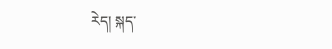རེད། སྐད་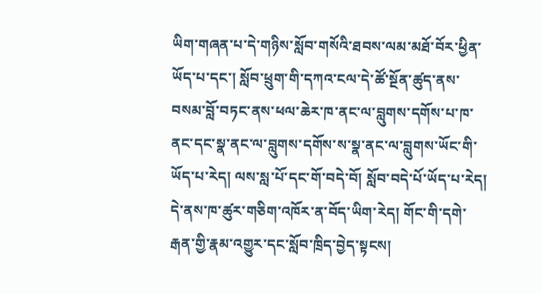ཡིག་གཞན་པ་དེ་གཉིས་སློབ་གསོའི་ཐབས་ལམ་མཐོ་བོར་ཕྱིན་ཡོད་པ་དང་། སློབ་ཕྲུག་གི་དཀའ་ངལ་དེ་ཚོ་སྔོན་ཚུད་ནས་བསམ་བློ་བཏང་ནས་ཕལ་ཆེར་ཁ་ནང་ལ་བླུགས་དགོས་པ་ཁ་ནང་དང་སྣ་ནང་ལ་བླུགས་དགོས་ས་སྣ་ནང་ལ་བླུགས་ཡོང་གི་ཡོད་པ་རེད། ལས་སླ་པོ་དང་གོ་བདེ་བོ། སློབ་བདེ་པོ་ཡོད་པ་རེད། དེ་ནས་ཁ་ཚུར་གཅིག་འཁོར་ན་བོད་ཡིག་རེད། གོང་གི་དགེ་རྒན་གྱི་རྣམ་འགྱུར་དང་སློབ་ཁྲིད་བྱེད་སྟངས།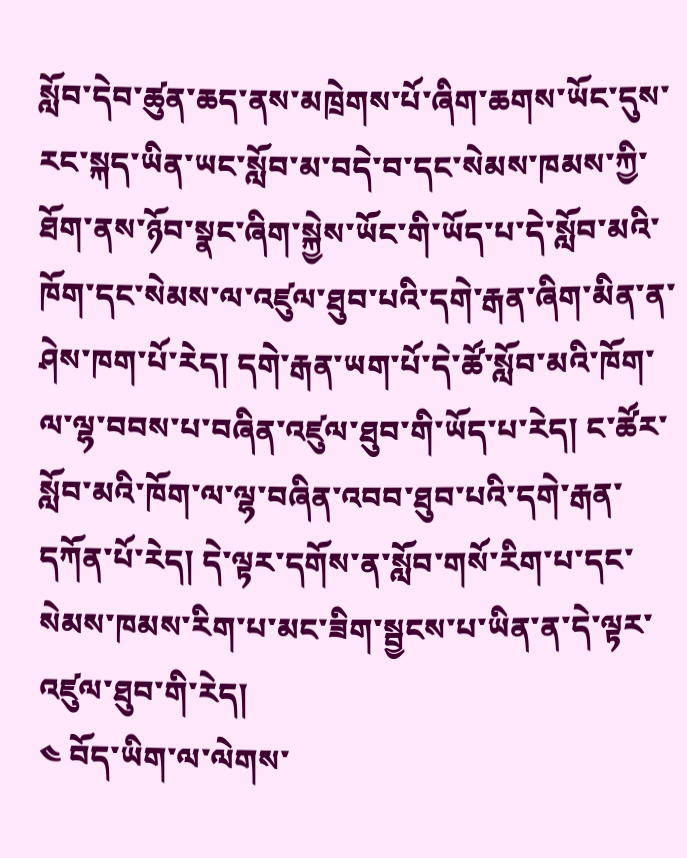སློབ་དེབ་ཚུན་ཆད་ནས་མཁྲེགས་པོ་ཞིག་ཆགས་ཡོང་དུས་རང་སྐད་ཡིན་ཡང་སློབ་མ་བདེ་བ་དང་སེམས་ཁམས་ཀྱི་ཐོག་ནས་ཉོབ་སྣང་ཞིག་སྐྱེས་ཡོང་གི་ཡོད་པ་དེ་སློབ་མའི་ཁོག་དང་སེམས་ལ་འཛུལ་ཐུབ་པའི་དགེ་རྒན་ཞིག་མིན་ན་ཤེས་ཁག་པོ་རེད། དགེ་རྒན་ཡག་པོ་དེ་ཚོ་སློབ་མའི་ཁོག་ལ་ལྷ་བབས་པ་བཞིན་འཛུལ་ཐུབ་གི་ཡོད་པ་རེད། ང་ཚོར་སློབ་མའི་ཁོག་ལ་ལྷ་བཞིན་འབབ་ཐུབ་པའི་དགེ་རྒན་དཀོན་པོ་རེད། དེ་ལྟར་དགོས་ན་སློབ་གསོ་རིག་པ་དང་སེམས་ཁམས་རིག་པ་མང་ཟིག་སྦྱངས་པ་ཡིན་ན་དེ་ལྟར་འཛུལ་ཐུབ་གི་རེད།
༤ བོད་ཡིག་ལ་ལེགས་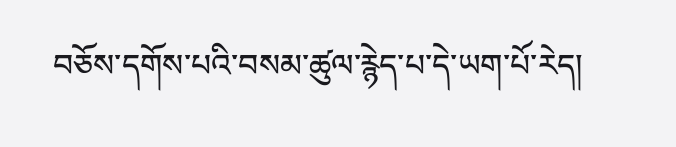བཅོས་དགོས་པའི་བསམ་ཚུལ་རྙེད་པ་དེ་ཡག་པོ་རེད།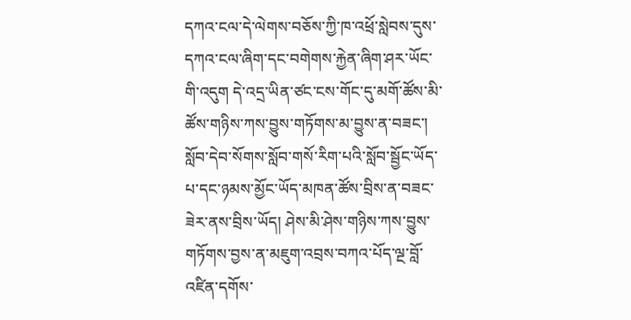དཀའ་ངལ་དེ་ལེགས་བཅོས་ཀྱི་ཁ་འཕྲོ་སླེབས་དུས་དཀའ་ངལ་ཞིག་དང་བགེགས་རྐྱེན་ཞིག་ཤར་ཡོང་གི་འདུག དེ་འདྲ་ཡིན་ཙང་ངས་གོང་དུ་མགོ་ཚོས་མི་ཚོས་གཉིས་ཀས་བྱུས་གཏོགས་མ་བྱུས་ན་བཟང་། སློབ་དེབ་སོགས་སློབ་གསོ་རིག་པའི་སློབ་སྦྱོང་ཡོད་པ་དང་ཉམས་མྱོང་ཡོད་མཁན་ཚོས་བྲིས་ན་བཟང་ཟེར་ནས་བྲིས་ཡོད། ཤེས་མི་ཤེས་གཉིས་ཀས་བྱུས་གཏོགས་བྱས་ན་མཇུག་འབྲས་བཀའ་པོད་ལྔ་བློ་འཛིན་དགོས་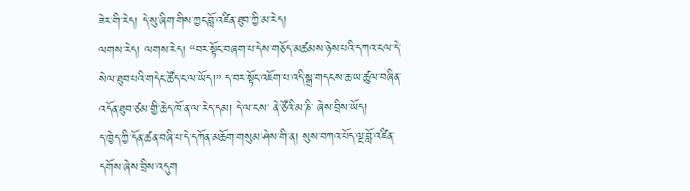ཟེར་གི་རེད། དེ་སུ་ཞིག་གིས་ཀྱང་བློ་འཛིན་ཐུབ་ཀྱི་མ་རེད།
ལགས་རེད། ལགས་རེད། “བར་སྟོང་བཞག་པ་དེས་གཅོད་མཚམས་ཉེས་པའི་དཀའ་ངལ་དེ་སེལ་ཐུབ་པའི་གདེང་ཚོད་ང་ལ་ཡོད།” ད་བར་སྟོང་འཇོག་པ་འདི་སྒྲ་གདངས་ཆ་ཡ་ཚུལ་བཞིན་འདོན་ཐུབ་ཙམ་གྱི་ཆེད་ཁོ་ན་ལ་རེད་དམ། དེ་ལ་ངས་ ནེ་ཙོའི་མ་ཎི་ ཞེས་བྲིས་ཡོད།
ད་ཁྱེད་ཀྱི་དོན་ཚན་བཞི་པ་དེ་དཀོན་མཆོག་གསུམ་ཤེས་གི་ན། སུས་བཀའ་པོད་ལྔ་བློ་འཛིན་དགོས་ཞེས་བྲིས་འདུག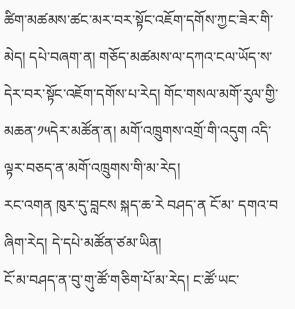ཚིག་མཚམས་ཚང་མར་བར་སྟོང་འཇོག་དགོས་ཀྱང་ཟེར་གི་མེད། དཔེ་བཞག་ན། གཅོད་མཚམས་ལ་དཀའ་ངལ་ཡོད་ས་དེར་བར་སྟོང་འཇོག་དགོས་པ་རེད། གོང་གསལ་མགོ་རུལ་གྱི་མཆན་༡༥དེར་མཚོན་ན། མགོ་འཁྲུགས་འགྲོ་གི་འདུག འདི་ལྟར་བཅད་ན་མགོ་འཁྲུགས་གི་མ་རེད།
རང་འགན ཁུར་དུ་བླངས སྐད་ཆ་རེ བཤད་ན ངོ་མ་ དགའ་བ ཞིག་རེད། དེ་དཔེ་མཚོན་ཙམ་ཡིན།
ངོ་མ་བཤད་ན་བུ་གུ་ཚོ་གཅིག་པོ་མ་རེད། ང་ཚོ་ཡང་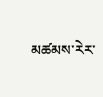མཚམས་རེར་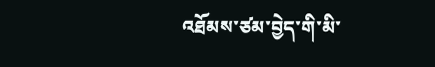འཐོམས་ཙམ་བྱེད་གི་མི་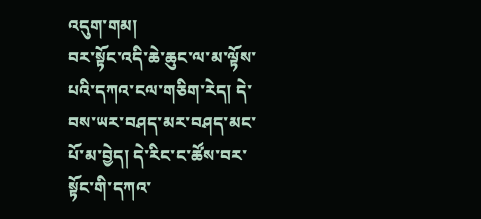འདུག་གམ།
བར་སྟོང་འདི་ཆེ་ཆུང་ལ་མ་ལྟོས་པའི་དཀའ་ངལ་གཅིག་རེད། དེ་བས་ཡར་བཤད་མར་བཤད་མང་པོ་མ་བྱེད། དེ་རིང་ང་ཚོས་བར་སྟོང་གི་དཀའ་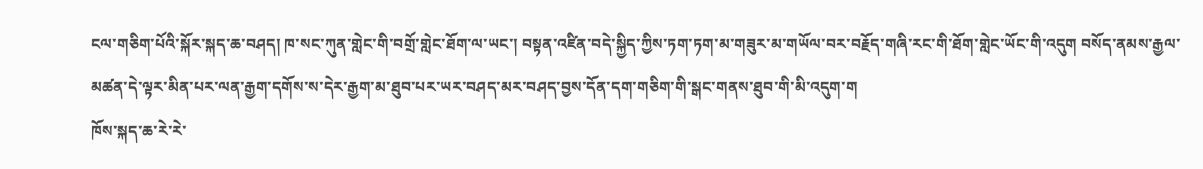ངལ་གཅིག་པོའི་སྐོར་སྐད་ཆ་བཤད། ཁ་སང་ཀུན་གླེང་གི་བགྲོ་གླེང་ཐོག་ལ་ཡང་། བསྟན་འཛིན་བདེ་སྐྱིད་ཀྱིས་ཏག་ཏག་མ་གཟུར་མ་གཡོལ་བར་བརྗོད་གཞི་རང་གི་ཐོག་གླེང་ཡོང་གི་འདུག བསོད་ནམས་རྒྱལ་མཚན་དེ་ལྟར་མིན་པར་ལན་རྒྱག་དགོས་ས་དེར་རྒྱག་མ་ཐུབ་པར་ཡར་བཤད་མར་བཤད་བྱས་དོན་དག་གཅིག་གི་སྒང་གནས་ཐུབ་གི་མི་འདུག་ག
ཁོས་སྐད་ཆ་རེ་རེ་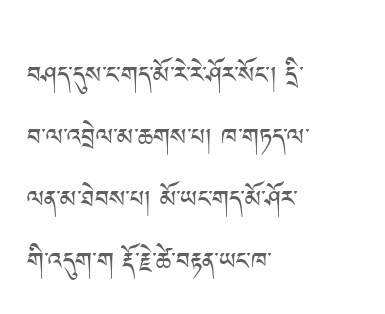བཤད་དུས་ང་གད་མོ་རེ་རེ་ཤོར་སོང་། དྲི་བ་ལ་འབྲེལ་མ་ཆགས་པ། ཁ་གཏད་ལ་ལན་མ་ཐེབས་པ། མོ་ཡང་གད་མོ་ཤོར་གི་འདུག་ག རྡོ་རྗེ་ཚེ་བརྟན་ཡང་ཁ་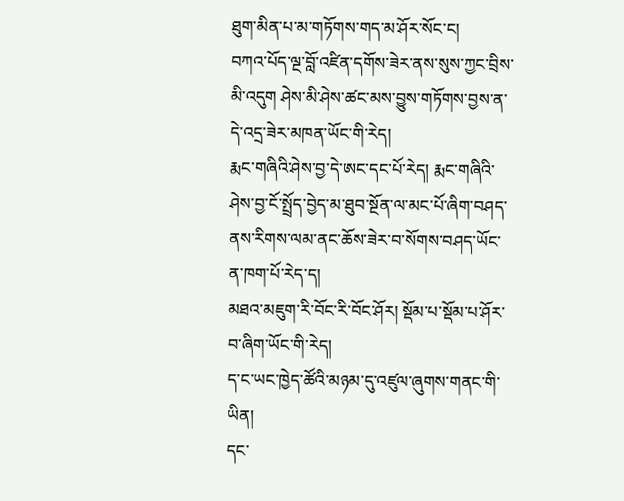ཐུག་མིན་པ་མ་གཏོགས་གད་མ་ཤོར་སོང་ང།
བཀའ་པོད་ལྔ་བློ་འཛིན་དགོས་ཟེར་ནས་སུས་ཀྱང་བྲིས་མི་འདུག ཤེས་མི་ཤེས་ཚང་མས་བྱུས་གཏོགས་བྱས་ན་དེ་འདྲ་ཟེར་མཁན་ཡོང་གི་རེད།
རྨང་གཞིའི་ཤེས་བྱ་དེ་ཨང་དང་པོ་རེད། རྨང་གཞིའི་ཤེས་བྱ་ངོ་སྤྲོད་བྱེད་མ་ཐུབ་སྔོན་ལ་མང་པོ་ཞིག་བཤད་ནས་རིགས་ལམ་ནང་ཆོས་ཟེར་བ་སོགས་བཤད་ཡོང་ན་ཁག་པོ་རེད་ད།
མཐའ་མཇུག་རི་བོང་རི་བོང་ཤོར། སྡོམ་པ་སྡོམ་པ་ཤོར་བ་ཞིག་ཡོང་གི་རེད།
ད་ང་ཡང་ཁྱེད་ཚོའི་མཉམ་དུ་འཛུལ་ཞུགས་གནང་གི་ཡིན།
དང་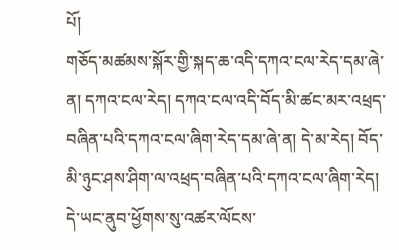པོ།
གཅོད་མཚམས་སྐོར་གྱི་སྐད་ཆ་འདི་དཀའ་ངལ་རེད་དམ་ཞེ་ན། དཀའ་ངལ་རེད། དཀའ་ངལ་འདི་བོད་མི་ཚང་མར་འཕྲད་བཞིན་པའི་དཀའ་ངལ་ཞིག་རེད་དམ་ཞེ་ན། དེ་མ་རེད། བོད་མི་ཉུང་ཤས་ཤིག་ལ་འཕྲད་བཞིན་པའི་དཀའ་ངལ་ཞིག་རེད།
དེ་ཡང་ནུབ་ཕྱོགས་སུ་འཚར་ལོངས་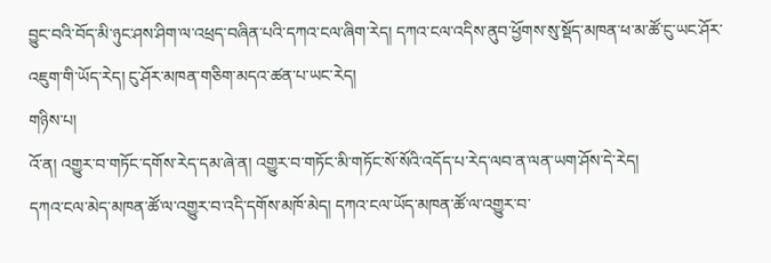བྱུང་བའི་བོད་མི་ཉུང་ཤས་ཤིག་ལ་འཕྲད་བཞིན་པའི་དཀའ་ངལ་ཞིག་རེད། དཀའ་ངལ་འདིས་ནུབ་ཕྱོགས་སུ་སྡོད་མཁན་ཕ་མ་ཚོ་ངུ་ཡང་ཤོར་འཇུག་གི་ཡོད་རེད། ངུ་ཤོར་མཁན་གཅིག་མདའ་ཚན་པ་ཡང་རེད།
གཉིས་པ།
འོ་ན། འགྱུར་བ་གཏོང་དགོས་རེད་དམ་ཞེ་ན། འགྱུར་བ་གཏོང་མི་གཏོང་སོ་སོའི་འདོད་པ་རེད་ལབ་ན་ལན་ཡག་ཤོས་དེ་རེད།
དཀའ་ངལ་མེད་མཁན་ཚོ་ལ་འགྱུར་བ་འདི་དགོས་མཁོ་མེད། དཀའ་ངལ་ཡོད་མཁན་ཚོ་ལ་འགྱུར་བ་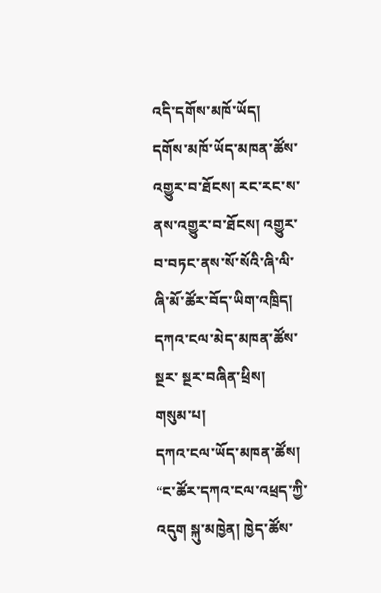འདི་དགོས་མཁོ་ཡོད།
དགོས་མཁོ་ཡོད་མཁན་ཚོས་འགྱུར་བ་ཐོངས། རང་རང་ས་ནས་འགྱུར་བ་ཐོངས། འགྱུར་བ་བཏང་ནས་སོ་སོའི་ཞི་ལི་ཞི་མོ་ཚོར་བོད་ཡིག་འཁྲིད། དཀའ་ངལ་མེད་མཁན་ཚོས་སྔར་ སྔར་བཞིན་ཕྲིས།
གསུམ་པ།
དཀའ་ངལ་ཡོད་མཁན་ཚོས། “ང་ཚོར་དཀའ་ངལ་འཕྲད་ཀྱི་འདུག སྐུ་མཁྱེན། ཁྱེད་ཚོས་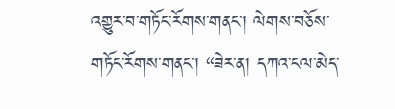འགྱུར་བ་གཏོང་རོགས་གནང་། ལེགས་བཅོས་གཏོང་རོགས་གནང་། “ཟེར་ན། དཀའ་ངལ་མེད་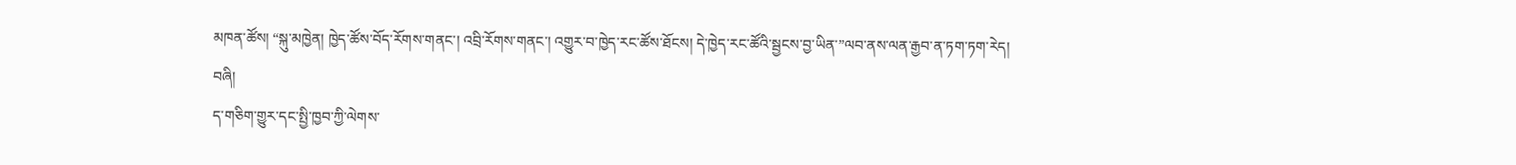མཁན་ཚོས། “སྐུ་མཁྱེན། ཁྱེད་ཚོས་བོད་རོགས་གནང་། འབྲི་རོགས་གནང་། འགྱུར་བ་ཁྱེད་རང་ཚོས་ཐོངས། དེ་ཁྱེད་རང་ཚོའི་སྦྱངས་བྱ་ཡིན་”ལབ་ནས་ལན་རྒྱབ་ན་ཏག་ཏག་རེད།
བཞི།
ད་གཅིག་གྱུར་དང་སྤྱི་ཁྱབ་ཀྱི་ལེགས་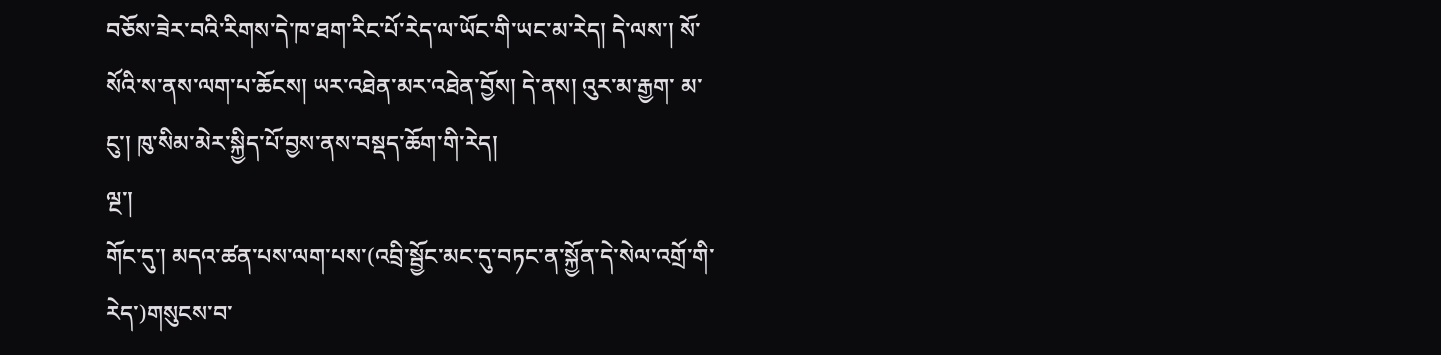བཅོས་ཟེར་བའི་རིགས་དེ་ཁ་ཐག་རིང་པོ་རེད་ལ་ཡོང་གི་ཡང་མ་རེད། དེ་ལས་། སོ་སོའི་ས་ནས་ལག་པ་ཆོངས། ཡར་འཐེན་མར་འཐེན་བྱོས། དེ་ནས། འུར་མ་རྒྱག་ མ་ངུ་། ཁུ་སིམ་མེར་སྐྱིད་པོ་བྱས་ནས་བསྡད་ཆོག་གི་རེད།
ལྔ་།
གོང་དུ་། མདའ་ཚན་པས་ལག་པས་(འབྲི་སྦྱོང་མང་དུ་བཏང་ན་སྐྱོན་དེ་སེལ་འགྲོ་གི་རེད་)གསུངས་བ་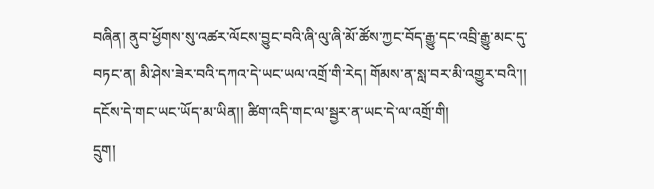བཞིན། ནུབ་ཕྱོགས་སུ་འཚར་ལོངས་བྱུང་བའི་ཞི་ལུ་ཞི་མོ་ཚོས་ཀྱང་བོད་རྒྱུ་དང་འབྲི་རྒྱུ་མང་དུ་བཏང་ན། མི་ཤེས་ཟེར་བའི་དཀའ་དེ་ཡང་ཡལ་འགྲོ་གི་རེད། གོམས་ན་སླ་བར་མི་འགྱུར་བའི་།། དངོས་དེ་གང་ཡང་ཡོད་མ་ཡིན།། ཚིག་འདི་གང་ལ་སྦྱར་ན་ཡང་དེ་ལ་འགྲོ་གི།
དྲུག།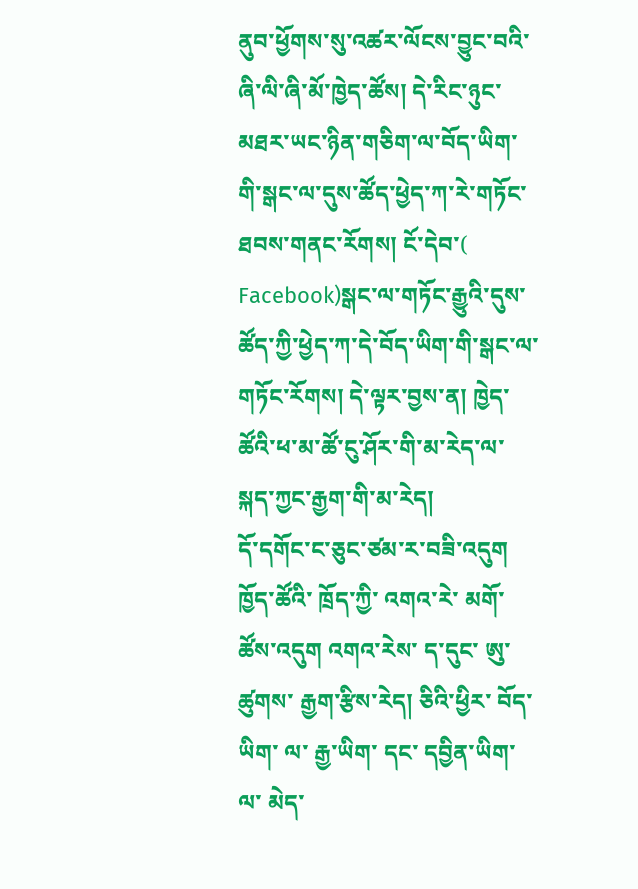ནུབ་ཕྱོགས་སུ་འཚར་ལོངས་བྱུང་བའི་ཞི་ལི་ཞི་མོ་ཁྱེད་ཚོས། དེ་རིང་ཉུང་མཐར་ཡང་ཉིན་གཅིག་ལ་བོད་ཡིག་གི་སྒང་ལ་དུས་ཚོད་ཕྱེད་ཀ་རེ་གཏོང་ཐབས་གནང་རོགས། ངོ་དེབ་( Facebook)སྒང་ལ་གཏོང་རྒྱུའི་དུས་ཚོད་ཀྱི་ཕྱེད་ཀ་དེ་བོད་ཡིག་གི་སྒང་ལ་གཏོང་རོགས། དེ་ལྟར་བྱས་ན། ཁྱེད་ཚོའི་ཕ་མ་ཚོ་ངུ་ཤོར་གི་མ་རེད་ལ་སྐད་ཀྱང་རྒྱག་གི་མ་རེད།
དོ་དགོང་ང་ཅུང་ཙམ་ར་བཟི་འདུག
ཁྱོད་ཚོའི་ ཁྲོད་ཀྱི་ འགའ་རེ་ མགོ་ཚོས་འདུག འགའ་རེས་ ད་དུང་ ཨུ་ཚུགས་ རྒྱག་རྩིས་རེད། ཅིའི་ཕྱིར་ བོད་ཡིག་ ལ་ རྒྱ་ཡིག་ དང་ དབྱིན་ཡིག་ ལ་ མེད་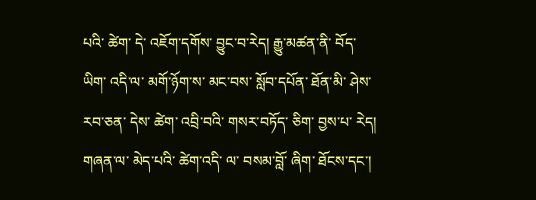པའི་ ཚེག་ དེ་ འཇོག་དགོས་ བྱུང་བ་རེད། རྒྱུ་མཚན་ནི་ བོད་ཡིག་ འདི་ལ་ མགོ་ཉོག་ས་ མང་བས་ སློབ་དཔོན་ ཐོན་མི་ ཤེས་རབ་ཅན་ དེས་ ཚེག་ འབྲི་བའི་ གསར་བཏོད་ ཅིག་ བྱས་པ་ རེད། གཞན་ལ་ མེད་པའི་ ཚེག་འདི་ ལ་ བསམ་བློ་ ཞིག་ ཐོངས་དང་།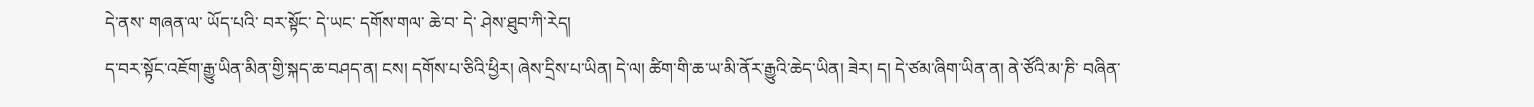དེ་ནས་ གཞན་ལ་ ཡོད་པའི་ བར་སྟོང་ དེ་ཡང་ དགོས་གལ་ ཆེ་བ་ དེ་ ཤེས་ཐུབ་ཀི་རེད།
ད་བར་སྟོང་འཇོག་རྒྱུ་ཡིན་མིན་གྱི་སྐད་ཆ་བཤད་ན། ངས། དགོས་པ་ཅིའི་ཕྱིར། ཞེས་དྲིས་པ་ཡིན། དེ་ལ། ཚིག་གི་ཆ་ཡ་མི་ནོར་རྒྱུའི་ཆེད་ཡིན། ཟེར། ད། དེ་ཙམ་ཞིག་ཡིན་ན། ནེ་ཙོའི་མ་ཎི་ བཞིན་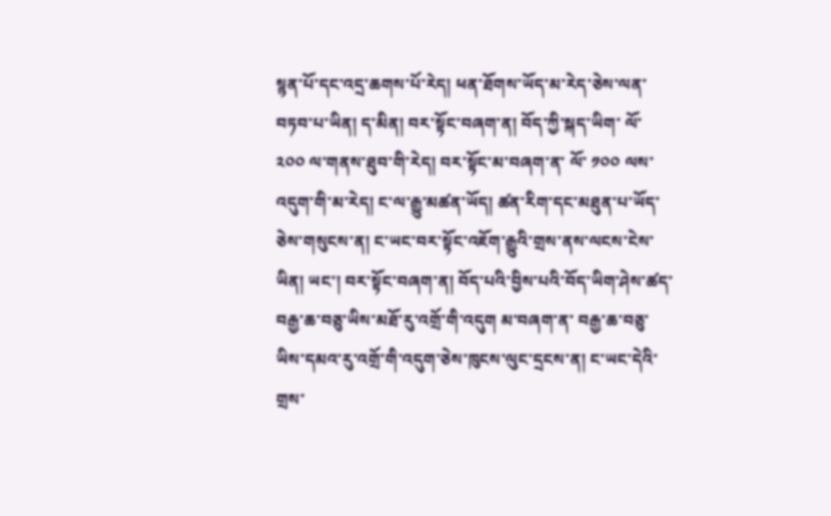སྙན་པོ་དང་འདྲ་ཆགས་པོ་རེད། ཕན་ཐོགས་ཡོད་མ་རེད་ཅེས་ལན་བཏབ་པ་ཡིན། ད་མིན། བར་སྟོང་བཞག་ན། བོད་ཀྱི་སྐད་ཡིག་ ལོ་ ༢༠༠ ལ་གནས་ཐུབ་གི་རེད། བར་སྟོང་མ་བཞག་ན་ ལོ་ ༡༠༠ ལས་འདུག་གི་མ་རེད། ང་ལ་རྒྱུ་མཚན་ཡོད། ཚན་རིག་དང་མཐུན་པ་ཡོད་ཅེས་གསུངས་ན། ང་ཡང་བར་སྟོང་འཇོག་རྒྱུའི་གྲས་ནས་ལངས་ངེས་ཡིན། ཡང་། བར་སྟོང་བཞག་ན། བོད་པའི་བྱིས་པའི་བོད་ཡིག་ཤེས་ཚད་ བརྒྱ་ཆ་བཅུ་ཡིས་མཐོ་རུ་འགྲོ་གི་འདུག མ་བཞག་ན་ བརྒྱ་ཆ་བཅུ་ཡིས་དམའ་རུ་འགྲོ་གི་འདུག་ཅེས་ཁུངས་ལུང་དྲངས་ན། ང་ཡང་དེའི་གྲས་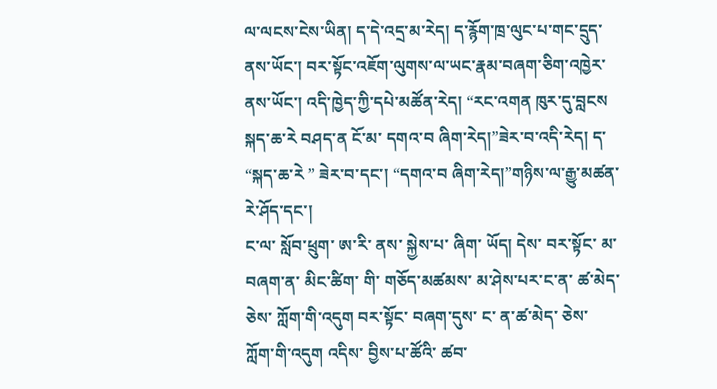ལ་ལངས་ངེས་ཡིན། ད་དེ་འདྲ་མ་རེད། ད་རྙོག་ཁྲ་ལུང་པ་གང་དྲུད་ནས་ཡོང་། བར་སྟོང་འཇོག་ལུགས་ལ་ཡང་རྣམ་བཞག་ཅིག་འཁྱེར་ནས་ཡོང་། འདི་ཁྱེད་ཀྱི་དཔེ་མཚོན་རེད། “རང་འགན ཁུར་དུ་བླངས སྐད་ཆ་རེ བཤད་ན ངོ་མ་ དགའ་བ ཞིག་རེད།”ཟེར་བ་འདི་རེད། ད་ “སྐད་ཆ་རེ ” ཟེར་བ་དང་། “དགའ་བ ཞིག་རེད།”གཉིས་ལ་རྒྱུ་མཚན་རེ་ཤོད་དང་།
ང་ལ་ སློབ་ཕྲུག་ ཨ་རི་ ནས་ སྐྱེས་པ་ ཞིག་ ཡོད། དེས་ བར་སྟོང་ མ་བཞག་ན་ མིང་ཚིག་ གི་ གཅོད་མཚམས་ མ་ཤེས་པར་ང་ན་ ཚ་མེད་ ཅེས་ ཀློག་གི་འདུག བར་སྟོང་ བཞག་དུས་ ང་ ན་ཚ་མེད་ ཅེས་ ཀློག་གི་འདུག འདིས་ བྱིས་པ་ཚོའི་ ཚབ་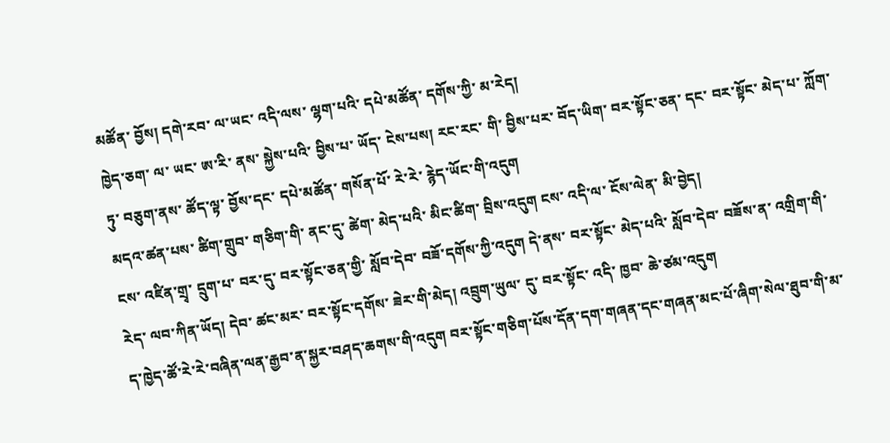མཚོན་ བྱོས། དགེ་རབ་ ལ་ཡང་ འདི་ལས་ ལྷག་པའི་ དཔེ་མཚོན་ དགོས་ཀྱི་ མ་རེད།
ཁྱེད་ཅག་ ལ་ ཡང་ ཨ་རི་ ནས་ སྐྱེས་པའི་ བྱིས་པ་ ཡོད་ ངེས་པས། རང་རང་ གི་ བྱིས་པར་ བོད་ཡིག་ བར་སྟོང་ཅན་ དང་ བར་སྟོང་ མེད་པ་ ཀློག་ཏུ་ བཅུག་ནས་ ཚོད་ལྟ་ བྱོས་དང་ དཔེ་མཚོན་ གསོན་པོ་ རེ་རེ་ རྙེད་ཡོང་གི་འདུག
མདའ་ཚན་པས་ ཚིག་གྲུབ་ གཅིག་གི་ ནང་དུ་ ཚེག་ མེད་པའི་ མིང་ཚིག་ བྲིས་འདུག ངས་ འདི་ལ་ ངོས་ལེན་ མི་བྱེད།
ངས་ འཛིན་གྲྭ་ དྲུག་པ་ བར་དུ་ བར་སྟོང་ཅན་གྱི་ སློབ་དེབ་ བཟོ་དགོས་ཀྱི་འདུག དེ་ནས་ བར་སྟོང་ མེད་པའི་ སློབ་དེབ་ བཟོས་ན་ འགྲིག་གི་རེད་ ལབ་ཀིན་ཡོད། དེབ་ ཚང་མར་ བར་སྟོང་དགོས་ ཟེར་གི་མེད། འབྲུག་ཡུལ་ དུ་ བར་སྟོང་ འདི་ ཁྱབ་ ཆེ་ཙམ་འདུག
ད་ཁྱེད་ཚོ་རེ་རེ་བཞིན་ལན་རྒྱབ་ན་སྐྱར་བཤད་ཆགས་གི་འདུག བར་སྟོང་གཅིག་པོས་དོན་དག་གཞན་དང་གཞན་མང་པོ་ཞིག་སེལ་ཐུབ་གི་མ་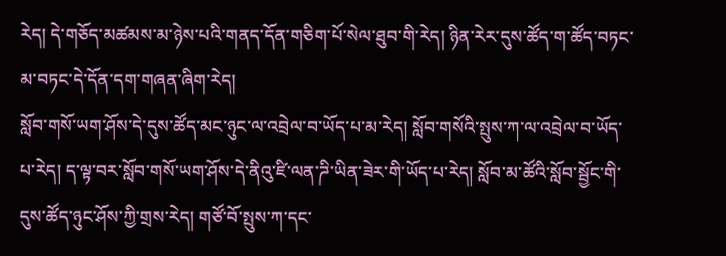རེད། དེ་གཅོད་མཚམས་མ་ཉེས་པའི་གནད་དོན་གཅིག་པོ་སེལ་ཐུབ་གི་རེད། ཉིན་རེར་དུས་ཚོད་ག་ཚོད་བཏང་མ་བཏང་དེ་དོན་དག་གཞན་ཞིག་རེད།
སློབ་གསོ་ཡག་ཤོས་དེ་དུས་ཚོད་མང་ཉུང་ལ་འབྲེལ་བ་ཡོད་པ་མ་རེད། སློབ་གསོའི་སྤུས་ཀ་ལ་འབྲེལ་བ་ཡོད་པ་རེད། ད་ལྟ་བར་སློབ་གསོ་ཡག་ཤོས་དེ་ནིའུ་ཛི་ལན་ཌི་ཡིན་ཟེར་གི་ཡོད་པ་རེད། སློབ་མ་ཚོའི་སློབ་སྦྱོང་གི་དུས་ཚོད་ཉུང་ཤོས་ཀྱི་གྲས་རེད། གཙོ་བོ་སྤུས་ཀ་དང་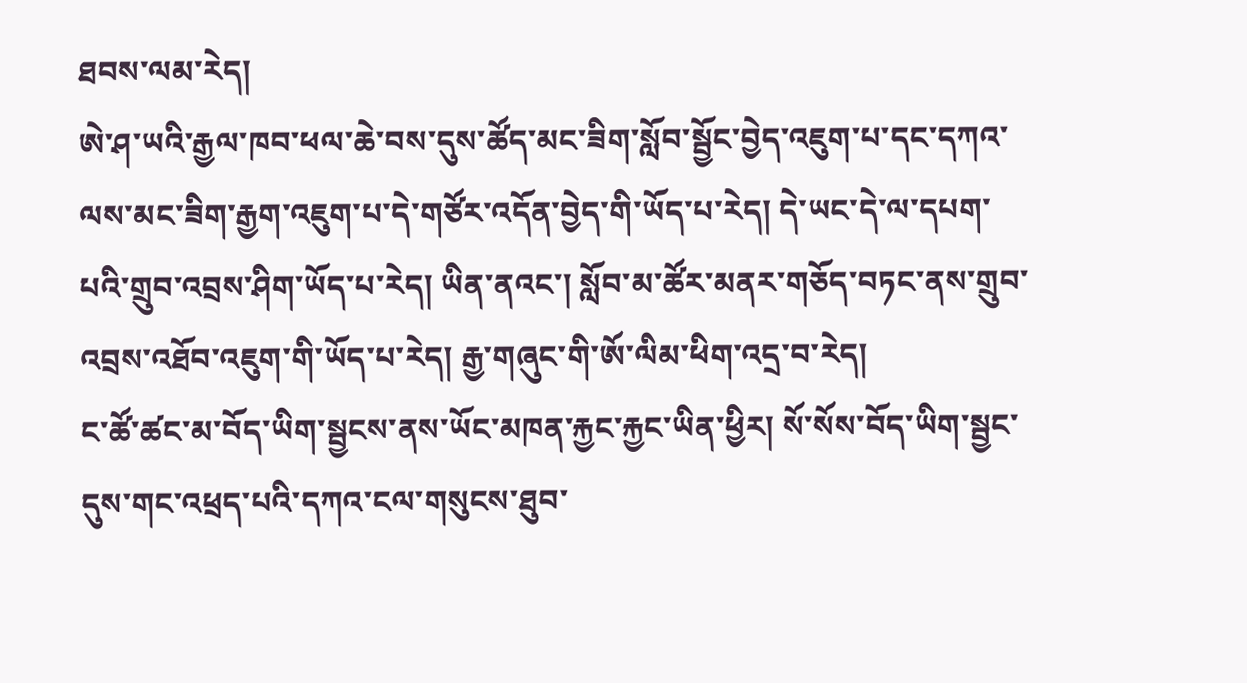ཐབས་ལམ་རེད།
ཨེ་ཤ་ཡའི་རྒྱལ་ཁབ་ཕལ་ཆེ་བས་དུས་ཚོད་མང་ཟིག་སློབ་སྦྱོང་བྱེད་འཇུག་པ་དང་དཀའ་ལས་མང་ཟིག་རྒྱག་འཇུག་པ་དེ་གཙོར་འདོན་བྱེད་གི་ཡོད་པ་རེད། དེ་ཡང་དེ་ལ་དཔག་པའི་གྲུབ་འབྲས་ཤིག་ཡོད་པ་རེད། ཡིན་ནའང་། སློབ་མ་ཚོར་མནར་གཅོད་བཏང་ནས་གྲུབ་འབྲས་འཐོབ་འཇུག་གི་ཡོད་པ་རེད། རྒྱ་གཞུང་གི་ཨོ་ལིམ་ཕིག་འདྲ་བ་རེད།
ང་ཚོ་ཚང་མ་བོད་ཡིག་སྦྱངས་ནས་ཡོང་མཁན་རྐྱང་རྐྱང་ཡིན་ཕྱིར། སོ་སོས་བོད་ཡིག་སྦྱང་དུས་གང་འཕྲད་པའི་དཀའ་ངལ་གསུངས་ཐུབ་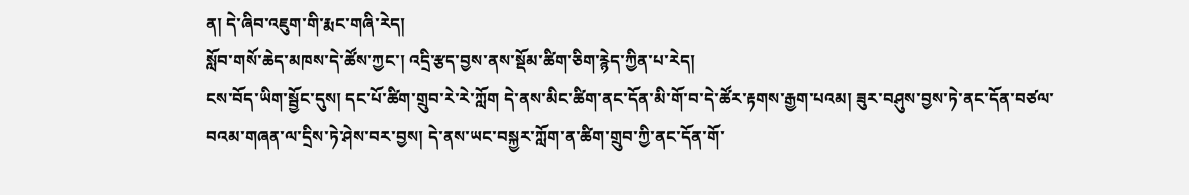ན། དེ་ཞིབ་འཇུག་གི་རྨང་གཞི་རེད།
སློབ་གསོ་ཆེད་མཁས་དེ་ཚོས་ཀྱང་། འདྲི་རྩད་བྱས་ནས་སྡོམ་ཚིག་ཅིག་རྙེད་ཀྱིན་པ་རེད།
ངས་བོད་ཡིག་སྦྱོང་དུས། དང་པོ་ཚིག་གྲུབ་རེ་རེ་ཀློག དེ་ནས་མིང་ཚིག་ནང་དོན་མི་གོ་བ་དེ་ཚོར་རྟགས་རྒྱག་པའམ། ཟུར་བཤུས་བྱས་ཏེ་ནང་དོན་བཙལ་བའམ་གཞན་ལ་དྲིས་ཏེ་ཤེས་བར་བྱས། དེ་ནས་ཡང་བསྐྱར་ཀློག་ན་ཚིག་གྲུབ་ཀྱི་ནང་དོན་གོ་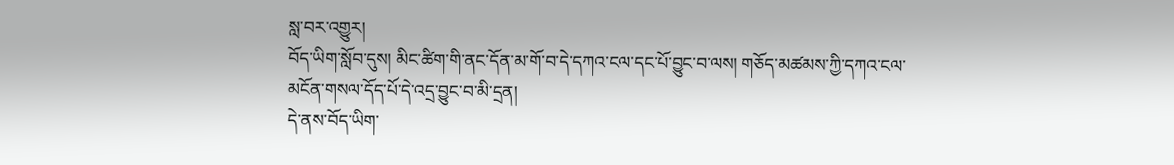སླ་བར་འགྱུར།
བོད་ཡིག་སློབ་དུས། མིང་ཚིག་གི་ནང་དོན་མ་གོ་བ་དེ་དཀའ་ངལ་དང་པོ་བྱུང་བ་ལས། གཅོད་མཚམས་ཀྱི་དཀའ་ངལ་མངོན་གསལ་དོད་པོ་དེ་འདྲ་བྱུང་བ་མི་དྲན།
དེ་ནས་བོད་ཡིག་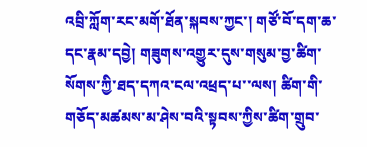འབྲི་ཀློག་རང་མགོ་ཐོན་སྐབས་ཀྱང་། གཙོ་བོ་དག་ཆ་དང་རྣམ་དབྱེ། གཟུགས་འགྱུར་དུས་གསུམ་བྱ་ཚིག་སོགས་ཀྱི་ཐད་དཀའ་ངལ་འཕྲད་པ་་ལས། ཚིག་གི་གཅོད་མཚམས་མ་ཤེས་བའི་སྟབས་ཀྱིས་ཚིག་གྲུབ་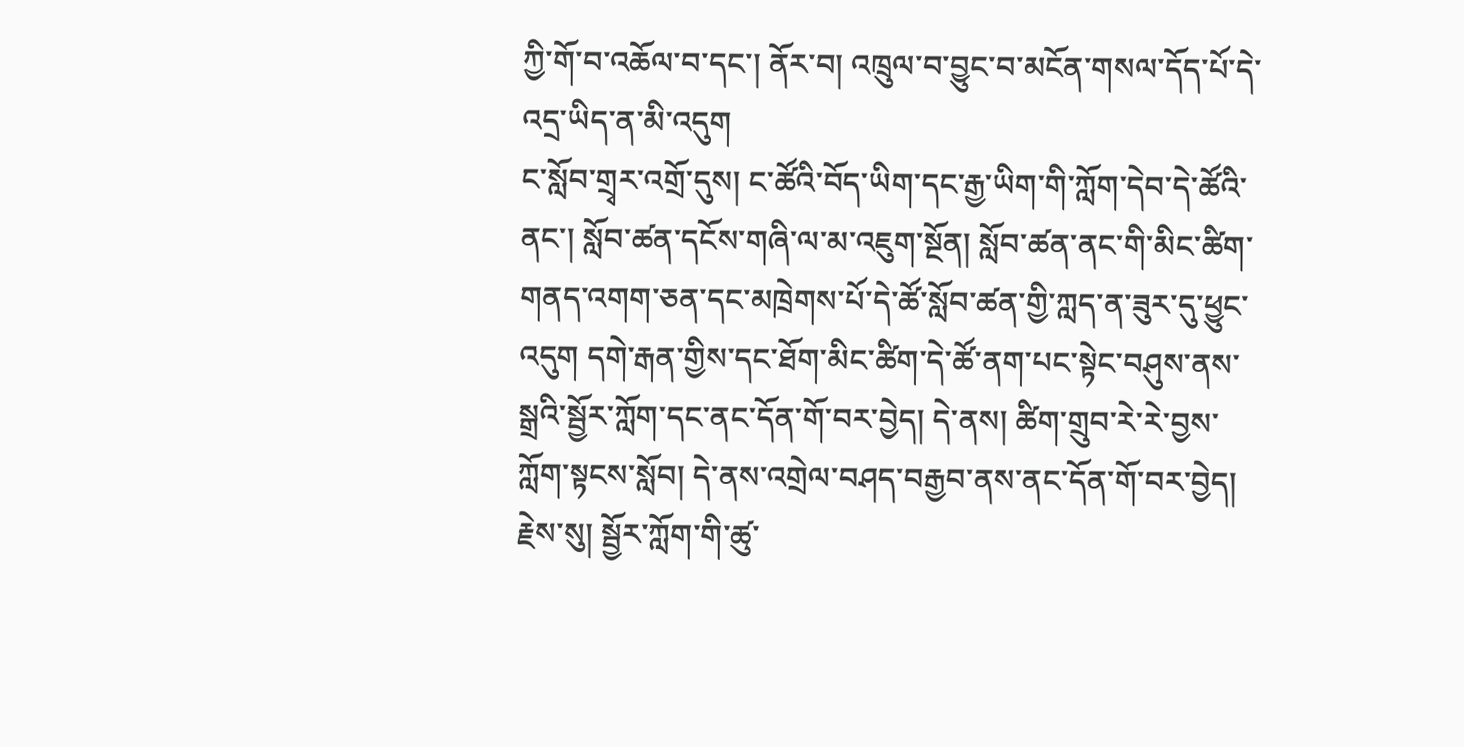ཀྱི་གོ་བ་འཆོལ་བ་དང་། ནོར་བ། འཁྲུལ་བ་བྱུང་བ་མངོན་གསལ་དོད་པོ་དེ་འདྲ་ཡིད་ན་མི་འདུག
ང་སློབ་གྲྭར་འགྲོ་དུས། ང་ཚོའི་བོད་ཡིག་དང་རྒྱ་ཡིག་གི་ཀློག་དེབ་དེ་ཚོའི་ནང་། སློབ་ཚན་དངོས་གཞི་ལ་མ་འཇུག་སྔོན། སློབ་ཚན་ནང་གི་མིང་ཚིག་གནད་འགག་ཅན་དང་མཁྲེགས་པོ་དེ་ཚོ་སློབ་ཚན་གྱི་ཀླད་ན་ཟུར་དུ་ཕྱུང་འདུག དགེ་རྒན་གྱིས་དང་ཐོག་མིང་ཚིག་དེ་ཚོ་ནག་པང་སྟེང་བཤུས་ནས་སྒྲའི་སྦྱོར་ཀློག་དང་ནང་དོན་གོ་བར་བྱེད། དེ་ནས། ཚིག་གྲུབ་རེ་རེ་བྱས་ཀློག་སྟངས་སློབ། དེ་ནས་འགྲེལ་བཤད་བརྒྱབ་ནས་ནང་དོན་གོ་བར་བྱེད།
རྗེས་སུ། སྦྱོར་ཀློག་གི་ཚུ་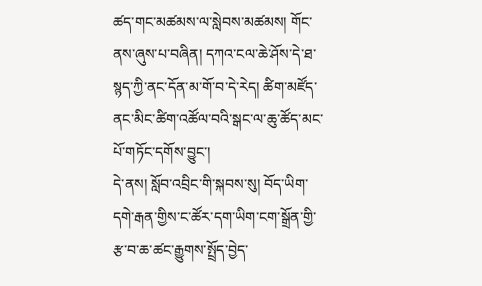ཚད་གང་མཚམས་ལ་སླེབས་མཚམས། གོང་ནས་ཞུས་པ་བཞིན། དཀའ་ངལ་ཆེ་ཤོས་དེ་ཐ་སྙད་ཀྱི་ནང་དོན་མ་གོ་བ་དེ་རེད། ཚིག་མཛོད་ནང་མིང་ཚིག་འཚོལ་བའི་སྒང་ལ་ཆུ་ཚོད་མང་པོ་གཏོང་དགོས་བྱུང་།
དེ་ནས། སློབ་འབྲིང་གི་སྐབས་སུ། བོད་ཡིག་དགེ་རྒན་གྱིས་ང་ཚོར་དག་ཡིག་ངག་སྒྲོན་གྱི་རྩ་བ་ཆ་ཚང་རྒྱུགས་སྤྲོད་བྱེད་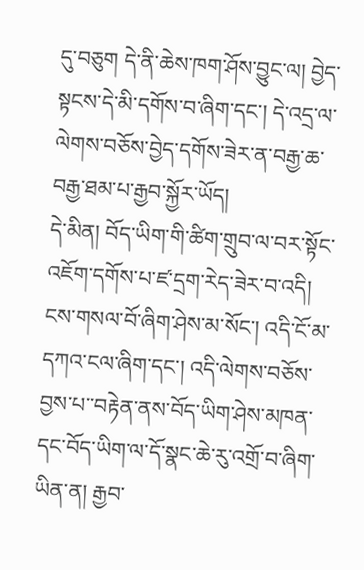དུ་བཅུག དེ་ནི་ཆེས་ཁག་ཤོས་བྱུང་ལ། བྱེད་སྟངས་དེ་མི་དགོས་བ་ཞིག་དང་། དེ་འདྲ་ལ་ལེགས་བཅོས་བྱེད་དགོས་ཟེར་ན་བརྒྱ་ཆ་བརྒྱ་ཐམ་པ་རྒྱབ་སྐྱོར་ཡོད།
དེ་མིན། བོད་ཡིག་གི་ཚིག་གྲུབ་ལ་བར་སྟོང་འཇོག་དགོས་པ་ཛ་དྲག་རེད་ཟེར་བ་འདི། ངས་གསལ་བོ་ཞིག་ཤེས་མ་སོང་། འདི་ངོ་མ་དཀའ་ངལ་ཞིག་དང་། འདི་ལེགས་བཅོས་བྱས་པ་་བརྟེན་ནས་བོད་ཡིག་ཤེས་མཁན་དང་བོད་ཡིག་ལ་དོ་སྣང་ཆེ་རུ་འགྲོ་བ་ཞིག་ཡིན་ན། རྒྱབ་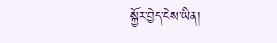སྐྱོར་བྱེད་ངེས་ཡིན།